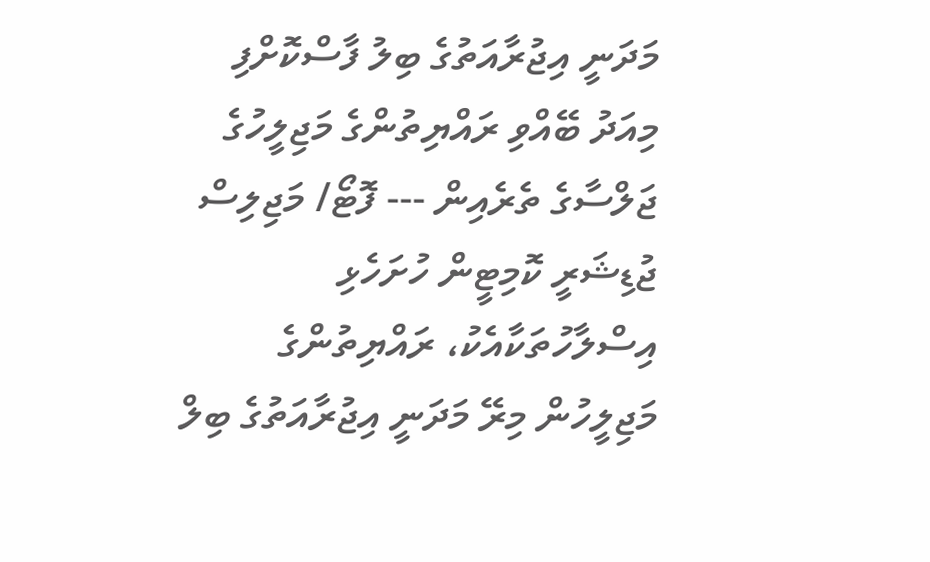މަދަނީ އިޖުރާއަތުގެ ބިލު ފާސްކޮށްފި
މިއަދު ބޭއްވި ރައްޔިތުންގެ މަޖިލީހުގެ ޖަލްސާގެ ތެރެއިން --- ފޮޓޯ/ މަޖިލިސް
ޖުޑިޝަރީ ކޮމިޓީން ހުށަހެޅި އިސްލާހުތަކާއެކު، ރައްޔިތުންގެ މަޖިލީހުން މިރޭ މަދަނީ އިޖުރާއަތުގެ ބިލް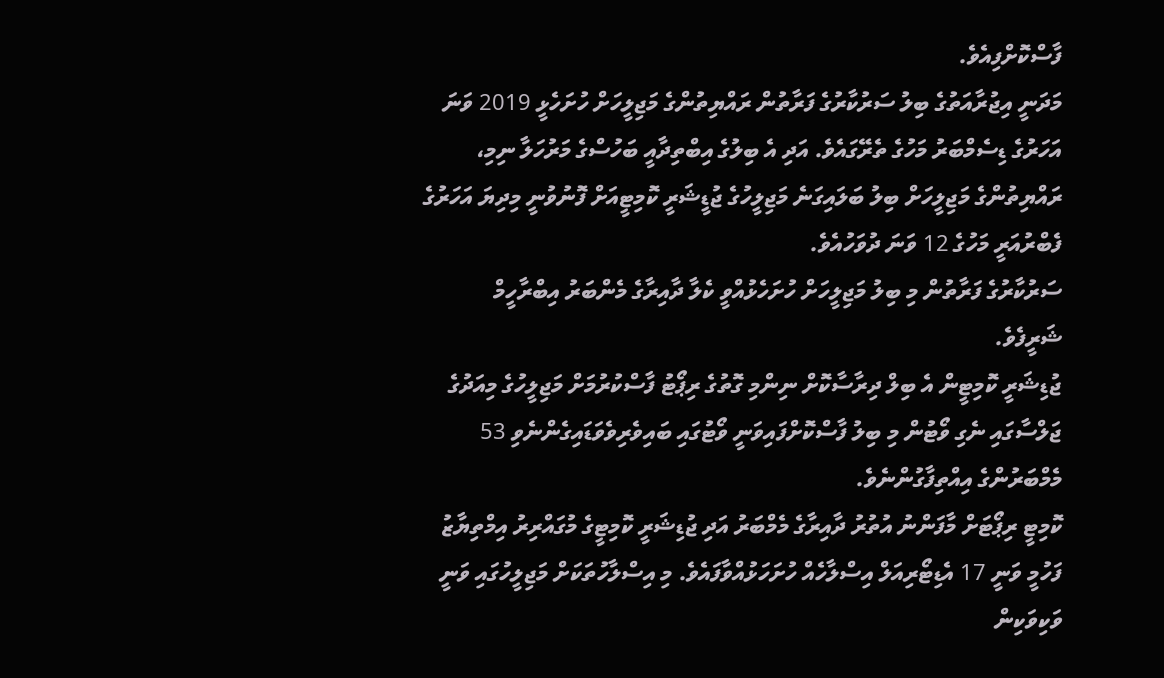ފާސްކޮށްފިއެވެ.
މަދަނީ އިޖުރާއަތުގެ ބިލު ސަރުކާރުގެ ފަރާތުން ރައްޔިތުންގެ މަޖިލީހަށް ހުށަހެޅީ 2019 ވަނަ އަހަރުގެ ޑިސެމްބަރު މަހުގެ ތެރޭގައެވެ. އަދި އެ ބިލުގެ އިބްތިދާއީ ބަހުސްގެ މަރުހަލާ ނިމި، ރައްޔިތުންގެ މަޖިލީހަށް ބިލު ބަލައިގަނެ މަޖިލީހުގެ ޖުޑީޝަރީ ކޮމިޓީއަށް ފޮނުވުނީ މިދިޔަ އަހަރުގެ ފެބްރުއަރީ މަހުގެ 12 ވަނަ ދުވަހުއެވެ.
ސަރުކާރުގެ ފަރާތުން މި ބިލު މަޖިލީހަށް ހުށަހެޅުއްވީ ކެލާ ދާއިރާގެ މެންބަރު އިބްރާހީމް ޝަރީފެވެ.
ޖުޑިޝަރީ ކޮމިޓީން އެ ބިލް ދިރާސާކޮށް ނިންމި ގޮތުގެ ރިޕޯޓު ފާސްކުރުމަށް މަޖިލީހުގެ މިއަދުގެ ޖަލްސާގައި ނެގި ވޯޓުން މި ބިލު ފާސްކޮށްފައިވަނީ ވޯޓުގައި ބައިވެރިވެވަޑައިގެންނެވި 53 މެމްބަރުންގެ އިއްތިފާގުންނެވެ.
ކޮމިޓީ ރިޕޯޓަށް މާފަންނު އުތުރު ދާއިރާގެ މެމްބަރު އަދި ޖުޑިޝަރީ ކޮމިޓީގެ މުގައްރިރު އިމްތިޔާޒު ފަހުމީ ވަނީ 17 އެޑިޓޯރިއަލް އިސްލާހެއް ހުށަހަޅުއްވާފައެވެ. މި އިސްލާހުތަކަށް މަޖިލީހުގައި ވަނީ ވަކިވަކިން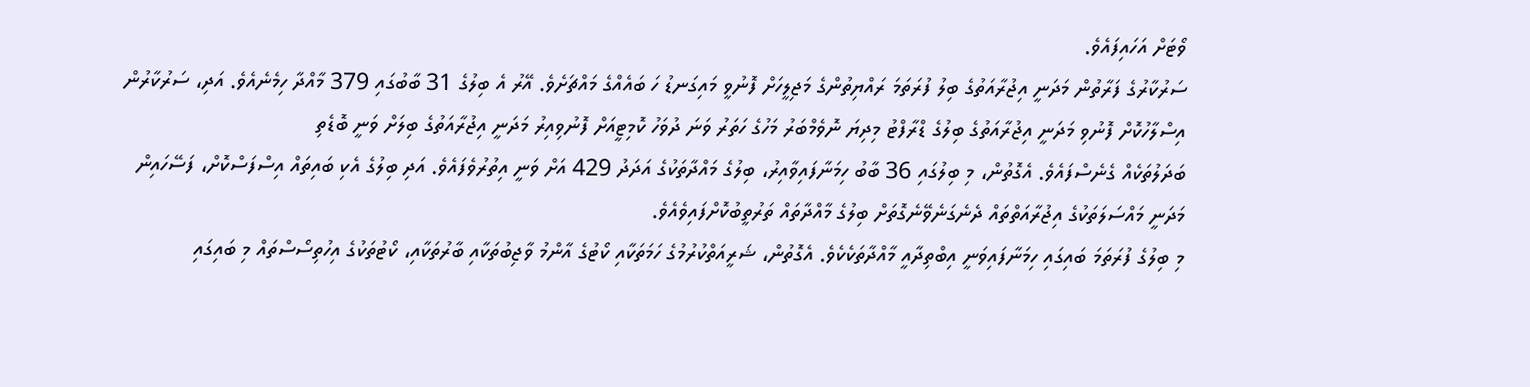ވޯޓަށް އަހައިފައެވެ.
ސަރުކާރުގެ ފަރާތުން މަދަނީ އިޖުރާއަތުގެ ބިލު ފުރަތަމަ ރައްޔިތުންގެ މަޖިލީހަށް ފޮނުވީ މައިގަނޑު ހަ ބައެއްގެ މައްޗަށެވެ. އޭރު އެ ބިލުގެ 31 ބާބުގައި 379 މާއްދާ ހިމެނެއެވެ. އަދި، ސަރުކާރުން އިސްލާހުކޮށް ފޮނުވި މަދަނީ އިޖުރާއަތުގެ ބިލުގެ ޑްރާފްޓު މިދިޔަ ނޮވެމްބަރު މަހުގެ ހަތަރު ވަނަ ދުވަހު ކޮމިޓީއަށް ފޮނުވިއިރު މަދަނީ އިޖުރާއަތުގެ ބިލަށް ވަނީ ބޮޑެތި
ބަދަލުތަކެއް ގެނެސްފައެވެ. އެގޮތުން، މި ބިލުގައި 36 ބާބު ހިމަނާފައިވާއިރު، ބިލުގެ މައްދާތަކުގެ އަދަދު 429 އަށް ވަނީ އިތުރުވެފައެވެ. އަދި ބިލުގެ އެކި ބައިތައް އިސްފަސްކޮށް، ފަސޭހައިން މަދަނީ މައްސަލަތަކުގެ އިޖުރާއަތްތައް ދެނެގަނެވޭނެގޮތަށް ބިލުގެ މާއްދާތައް ތަރުތީބުކޮށްފައިވެއެވެ.
މި ބިލުގެ ފުރަތަމަ ބައިގައި ހިމަނާފައިވަނީ އިބްތިދާއީ މާއްދާތަކެކެވެ. އެގޮތުން، ޝަރީއަތްކުރުމުގެ ހަމަތަކާއި ކޯޓުގެ އާންމު ވާޖިބުތަކާއި ބާރުތަކާއި، ކޯޓުތަކުގެ އިހުތިސޯސްތައް މި ބައިގައި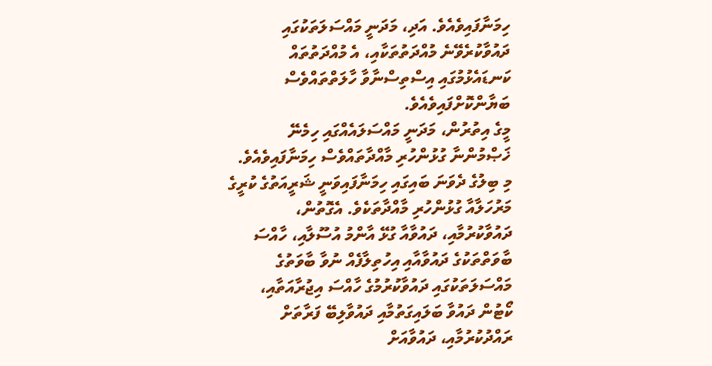ހިމަނާފައިވެއެވެ. އަދި، މަދަނީ މައްސަލަތަކުގައި ދައުވާކުރެވޭނެ މުއްދަތުތަކާއި، އެ މުއްދަތުތައް ކަނޑައެޅުމުގައި އިސްތިސްނާވާ ހާލަތްތައްވެސް ބަޔާންކޮށްފައިވެއެވެ.
މީގެ އިތުރުން، މަދަނީ މައްސަލައެއްގައި ހިމެނޭ ޚަޞްމުންނާ ގުޅުންހުރި މާއްދާތައްވެސް ހިމަނާފައިވެއެވެ.
މި ބިލުގެ ދެވަނަ ބައިގައި ހިމަނާފައިވަނީ ޝަރީއަތުގެ ކުރީގެ މަރުހަލާއާ ގުޅުންހުރި މާއްދާތަކެވެ. އެގޮތުން، ދައުވާކުރުމާއި، ދައުވާއާ ގުޅޭ އާންމު އުސޫލާއި، ހާއްސަ ބާވަތްތަކުގެ ދައުވާއާއި އިހުތިލާފެއް ނުވާ ބާވަތުގެ މައްސަލަތަކުގައި ދައުވާކުރުމުގެ ހާއްސަ އިޖުރާއަތާއި، ކޯޓުން ދައުވާ ބަލައިގަތުމާއި ދައުވާލިބޭ ފަރާތަށް ރައްދުކުރުމާއި، ދައުވާއަށް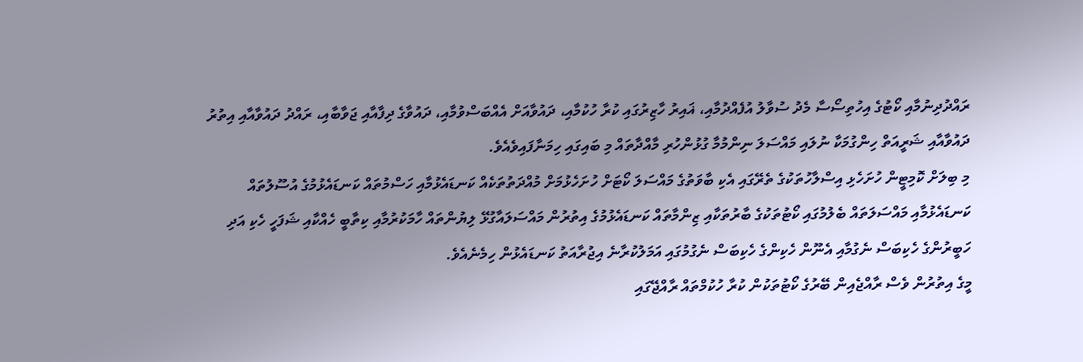ރައްދުދިނުމާއި ކޯޓުގެ އިހުތިސޯސާ މެދު ސުވާލު އުފެއްދުމާއި، ޣައިރު ހާޒިރުގައި ކުރާ ހުކުމާއި، ދައުވާއަށް އެއްބަސްވުމާއި، ދައުވާގެ ދިފާއާއި ޖަވާބާއި، ރައްދު ދައުވާއާއި އިތުރު ދައުވާއާއި ޝަރީއަތް ހިންގުމަކާ ނުލައި މައްސަލަ ނިންމުމާ ގުޅުންހުރި މާއްދާތައް މި ބައިގައި ހިމަނާފައިވެއެވެ.
މި ބިލަށް ކޮމިޓީން ހުށަހެޅި އިސްލާހުތަކުގެ ތެރޭގައި އެކި ބާވަތުގެ މައްސަލަ ކޯޓަށް ހުށަހެޅުމަށް މުއްދަތުތަކެއް ކަނޑައެޅުމާއި ހަސްމުތައް ކަނޑައެޅުމުގެ އުސޫލުތައް ކަނޑައެޅުމާއި މައްސަލަތައް ބެލުމުގައި ކޯޓުތަކުގެ ބާރުތަކާއި ޒިންމާތައް ކަނޑައެޅުމުގެ އިތުރުން މައްސަލައާގުޅޭ ލިޔުންތައް ހާމަކުރުމާއި ކިތާބީ ހެއްކާއި ޝަފަހީ ހެކި އަދި ހަބީރުންގެ ހެކިބަސް ނެގުމާއި އެނޫން ހެކިންގެ ހެކިބަސް ނެގުމުގައި އަމަލުކުރާނެ އިޖުރާއަތު ކަނޑައެޅުން ހިމެނެއެވެ.
މީގެ އިތުރުން ވެސް ރާއްޖެއިން ބޭރުގެ ކޯޓުތަކުން ކުރާ ހުކުމްތައް ރާއްޖޭގައި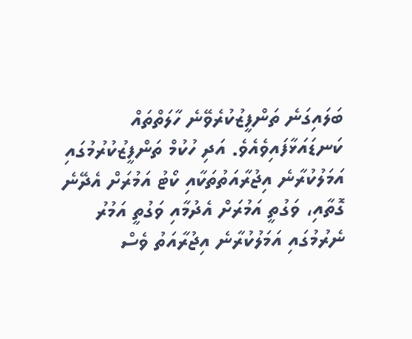ބަލައިގަނެ ތަންފީޒުކުރެވޭނެ ހާލަތްތައް ކަނޑައަޅާފައިވެއެވެ. އަދި ހުކުމް ތަންފީޒުކުރުމުގައި އަމަލުކުރާނެ އިޖުރާއަތުތަކާއި ކޯޓު އަމުރަށް އެދޭނެ ގޮތާއި، ވަގުތީ އަމުރަށް އެދުމާއި ވަގުތީ އަމުރު ނެރުމުގައި އަމަލުކުރާނެ އިޖުރާއަތު ވެސް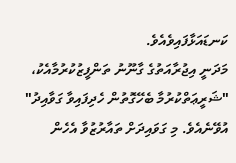ކަނޑައަޅާފައިވެއެވެ.
މަދަނީ އިޖުރާއަތުގެ ގާނޫނު ތަންފީޒުކުރުމާއެކު، "ޝަރީޢަތްކުރުމާ ބެހޭގޮތުން ހެދިފައިވާ ގަވާއިދު" އުވޭނެއެވެ. މި ގަވައިދަށް ތައާރުޒުވާ އެހެން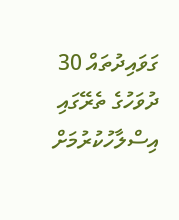ގަވައިދުތައް 30 ދުވަހުގެ ތެރޭގައި އިސްލާހުކުރުމަށް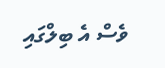ވެސް އެ ބިލްގައި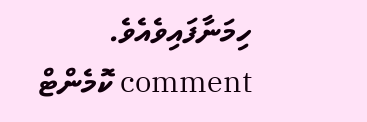ހިމަނާފައިވެއެވެ.
comment ކޮމެންޓް